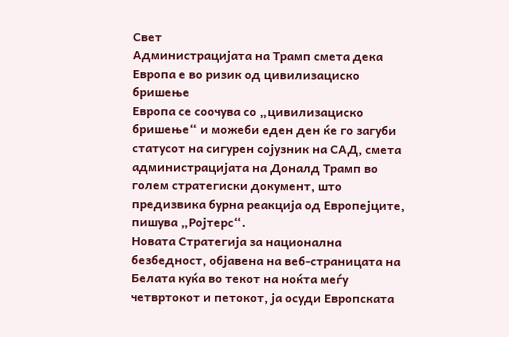Свет
Администрацијата на Трамп смета дека Европа е во ризик од цивилизациско бришење
Европа се соочува со „цивилизациско бришење“ и можеби еден ден ќе го загуби статусот на сигурен сојузник на САД, смета администрацијата на Доналд Трамп во голем стратегиски документ, што предизвика бурна реакција од Европејците, пишува „Ројтерс“.
Новата Стратегија за национална безбедност, објавена на веб-страницата на Белата куќа во текот на ноќта меѓу четвртокот и петокот, ја осуди Европската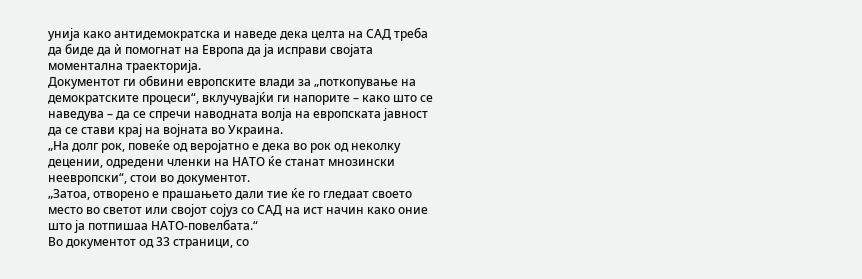унија како антидемократска и наведе дека целта на САД треба да биде да ѝ помогнат на Европа да ја исправи својата моментална траекторија.
Документот ги обвини европските влади за „поткопување на демократските процеси“, вклучувајќи ги напорите – како што се наведува – да се спречи наводната волја на европската јавност да се стави крај на војната во Украина.
„На долг рок, повеќе од веројатно е дека во рок од неколку децении, одредени членки на НАТО ќе станат мнозински неевропски“, стои во документот.
„Затоа, отворено е прашањето дали тие ќе го гледаат своето место во светот или својот сојуз со САД на ист начин како оние што ја потпишаа НАТО-повелбата.“
Во документот од 33 страници, со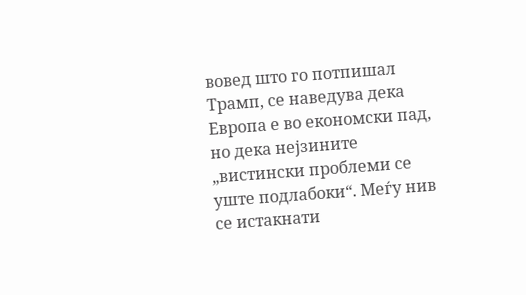вовед што го потпишал Трамп, се наведува дека Европа е во економски пад, но дека нејзините „вистински проблеми се уште подлабоки“. Меѓу нив се истакнати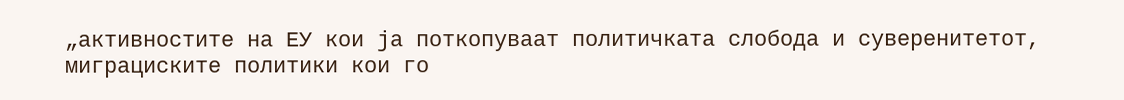„активностите на ЕУ кои ја поткопуваат политичката слобода и суверенитетот, миграциските политики кои го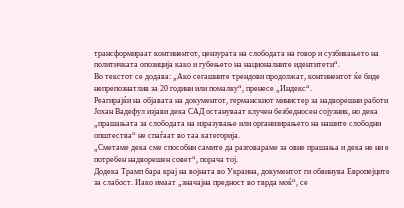трансформираат континентот, цензурата на слободата на говор и сузбивањето на политичката опозиција како и губењето на националните идентитети“.
Во текстот се додава: „Ако сегашните трендови продолжат, континентот ќе биде непрепознатлив за 20 години или помалку“, пренесе „Индекс“.
Реагирајќи на објавата на документот, германскиот министер за надворешни работи Јохан Вадефул изјави дека САД остануваат клучен безбедносен сојузник, но дека „прашањата за слободата на изразување или организирањето на нашите слободни општества“ не спаѓаат во таа категорија.
„Сметаме дека сме способни самите да разговараме за овие прашања и дека не ни е потребен надворешен совет“, порача тој.
Додека Трамп бара крај на војната во Украина, документот ги обвинува Европејците за слабост. Иако имаат „значајна предност во тврда моќ“, се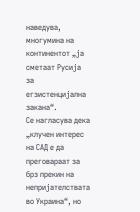наведува, многумина на континентот „ја сметаат Русија за егзистенцијална закана“.
Се нагласува дека „клучен интерес на САД е да преговараат за брз прекин на непријателствата во Украина“, но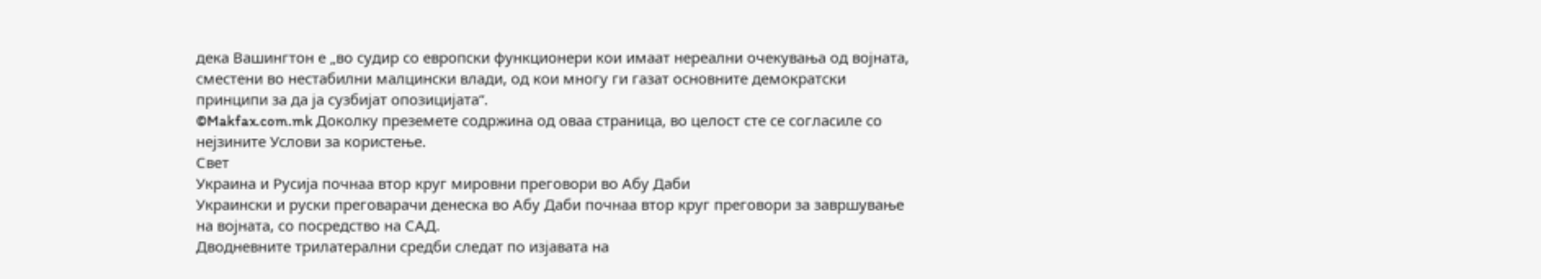дека Вашингтон е „во судир со европски функционери кои имаат нереални очекувања од војната, сместени во нестабилни малцински влади, од кои многу ги газат основните демократски принципи за да ја сузбијат опозицијата“.
©Makfax.com.mk Доколку преземете содржина од оваа страница, во целост сте се согласиле со нејзините Услови за користење.
Свет
Украина и Русија почнаа втор круг мировни преговори во Абу Даби
Украински и руски преговарачи денеска во Абу Даби почнаа втор круг преговори за завршување на војната, со посредство на САД.
Дводневните трилатерални средби следат по изјавата на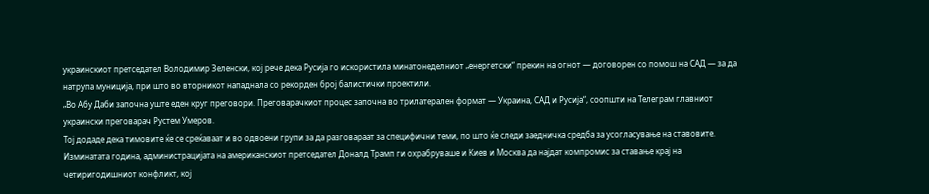украинскиот претседател Володимир Зеленски, кој рече дека Русија го искористила минатонеделниот „енергетски“ прекин на огнот — договорен со помош на САД — за да натрупа муниција, при што во вторникот нападнала со рекорден број балистички проектили.
„Во Абу Даби започна уште еден круг преговори. Преговарачкиот процес започна во трилатерален формат — Украина, САД и Русија“, соопшти на Телеграм главниот украински преговарач Рустем Умеров.
Тој додаде дека тимовите ќе се среќаваат и во одвоени групи за да разговараат за специфични теми, по што ќе следи заедничка средба за усогласување на ставовите.
Изминатата година, администрацијата на американскиот претседател Доналд Трамп ги охрабруваше и Киев и Москва да најдат компромис за ставање крај на четиригодишниот конфликт, кој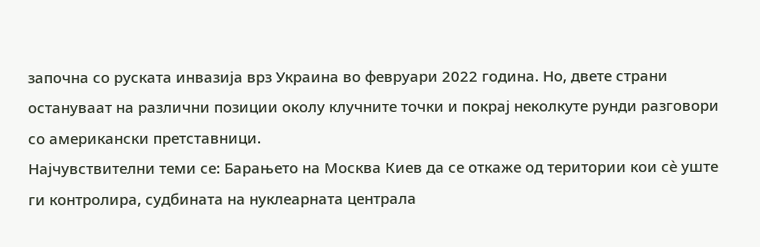започна со руската инвазија врз Украина во февруари 2022 година. Но, двете страни остануваат на различни позиции околу клучните точки и покрај неколкуте рунди разговори со американски претставници.
Најчувствителни теми се: Барањето на Москва Киев да се откаже од територии кои сѐ уште ги контролира, судбината на нуклеарната централа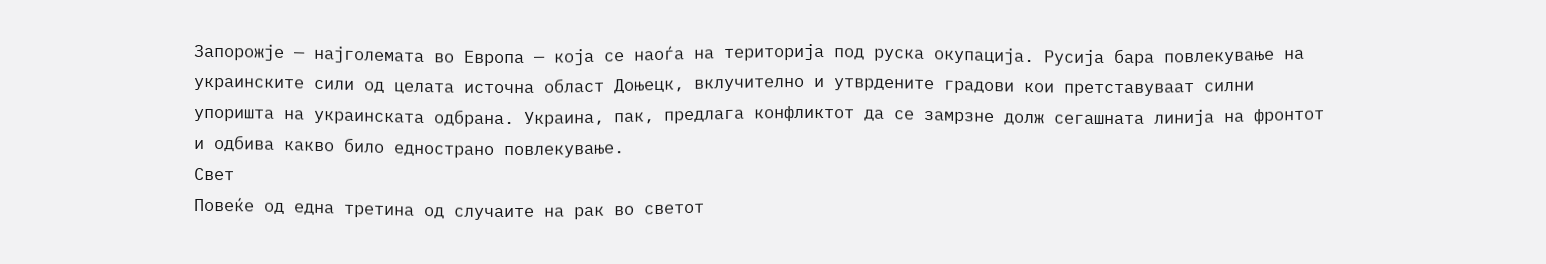Запорожје — најголемата во Европа — која се наоѓа на територија под руска окупација. Русија бара повлекување на украинските сили од целата источна област Доњецк, вклучително и утврдените градови кои претставуваат силни упоришта на украинската одбрана. Украина, пак, предлага конфликтот да се замрзне долж сегашната линија на фронтот и одбива какво било еднострано повлекување.
Свет
Повеќе од една третина од случаите на рак во светот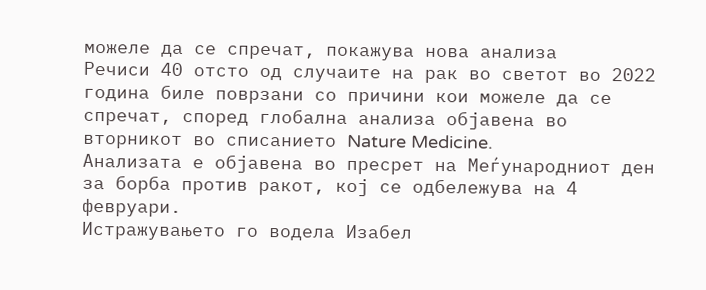можеле да се спречат, покажува нова анализа
Речиси 40 отсто од случаите на рак во светот во 2022 година биле поврзани со причини кои можеле да се спречат, според глобална анализа објавена во вторникот во списанието Nature Medicine.
Анализата е објавена во пресрет на Меѓународниот ден за борба против ракот, кој се одбележува на 4 февруари.
Истражувањето го водела Изабел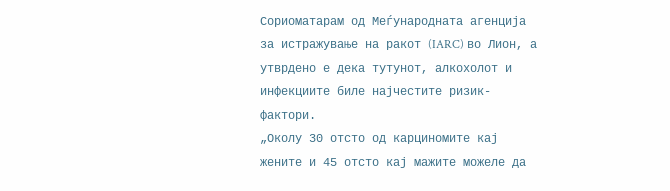Сориоматарам од Меѓународната агенција за истражување на ракот (IARC) во Лион, а утврдено е дека тутунот, алкохолот и инфекциите биле најчестите ризик-фактори.
„Околу 30 отсто од карциномите кај жените и 45 отсто кај мажите можеле да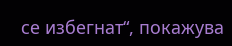се избегнат“, покажува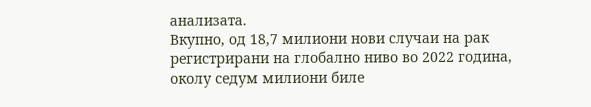анализата.
Вкупно, од 18,7 милиони нови случаи на рак регистрирани на глобално ниво во 2022 година, околу седум милиони биле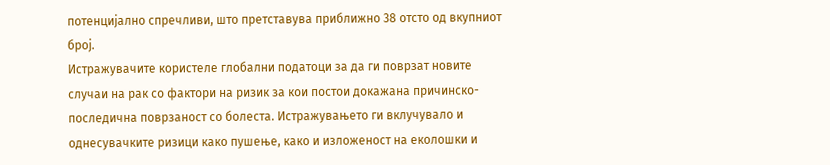потенцијално спречливи, што претставува приближно 38 отсто од вкупниот број.
Истражувачите користеле глобални податоци за да ги поврзат новите случаи на рак со фактори на ризик за кои постои докажана причинско-последична поврзаност со болеста. Истражувањето ги вклучувало и однесувачките ризици како пушење, како и изложеност на еколошки и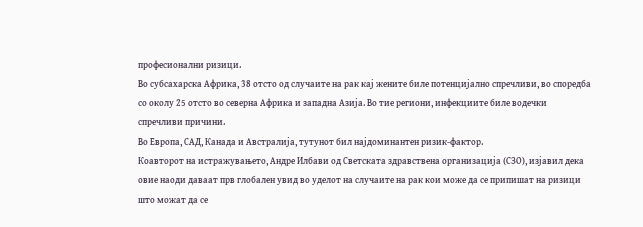професионални ризици.
Во субсахарска Африка, 38 отсто од случаите на рак кај жените биле потенцијално спречливи, во споредба со околу 25 отсто во северна Африка и западна Азија. Во тие региони, инфекциите биле водечки спречливи причини.
Во Европа, САД, Канада и Австралија, тутунот бил најдоминантен ризик-фактор.
Коавторот на истражувањето, Андре Илбави од Светската здравствена организација (СЗО), изјавил дека овие наоди даваат прв глобален увид во уделот на случаите на рак кои може да се припишат на ризици што можат да се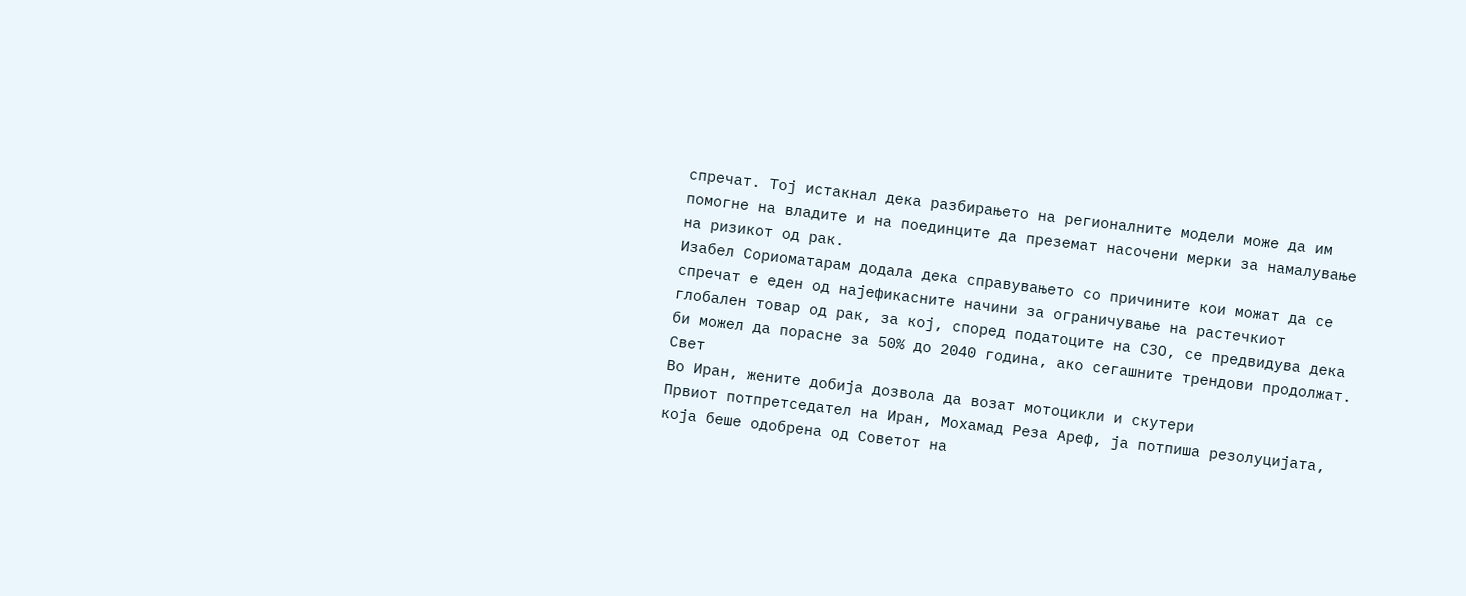спречат. Тој истакнал дека разбирањето на регионалните модели може да им помогне на владите и на поединците да преземат насочени мерки за намалување на ризикот од рак.
Изабел Сориоматарам додала дека справувањето со причините кои можат да се спречат е еден од најефикасните начини за ограничување на растечкиот глобален товар од рак, за кој, според податоците на СЗО, се предвидува дека би можел да порасне за 50% до 2040 година, ако сегашните трендови продолжат.
Свет
Во Иран, жените добија дозвола да возат мотоцикли и скутери
Првиот потпретседател на Иран, Мохамад Реза Ареф, ја потпиша резолуцијата, која беше одобрена од Советот на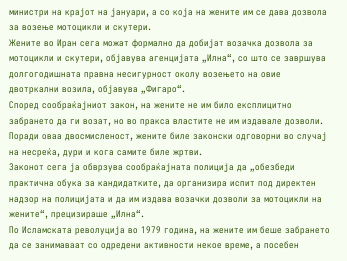министри на крајот на јануари, а со која на жените им се дава дозвола за возење мотоцикли и скутери.
Жените во Иран сега можат формално да добијат возачка дозвола за мотоцикли и скутери, објавува агенцијата „Илна“, со што се завршува долгогодишната правна несигурност околу возењето на овие двотркални возила, објавува „Фигаро“.
Според сообраќајниот закон, на жените не им било експлицитно забрането да ги возат, но во пракса властите не им издавале дозволи.
Поради оваа двосмисленост, жените биле законски одговорни во случај на несреќа, дури и кога самите биле жртви.
Законот сега ја обврзува сообраќајната полиција да „обезбеди практична обука за кандидатките, да организира испит под директен надзор на полицијата и да им издава возачки дозволи за мотоцикли на жените“, прецизираше „Илна“.
По Исламската револуција во 1979 година, на жените им беше забрането да се занимаваат со одредени активности некое време, а посебен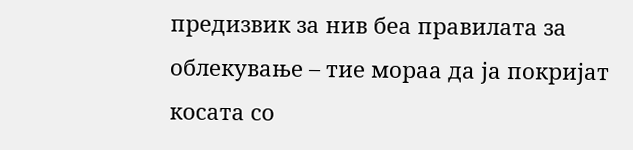предизвик за нив беа правилата за облекување – тие мораа да ја покријат косата со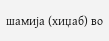шамија (хиџаб) во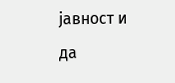јавност и да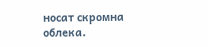носат скромна облека.